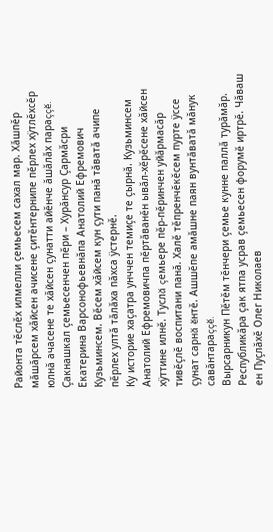Районта тĕслĕх илмелли çемьесем сахал мар. Хăшпĕр мăшăрсем хăйсен ачисене çитĕнтернипе пĕрлех хÿтлĕхсĕр юлнă ачасене те хăйсен çунатти айĕнче ăшăлăх параççĕ.
Çакнашкал çемьесенчен пĕри – Хурăнсур Çармăсри Екатерина Варсонофьевнăпа Анатолий Ефремович Кузьминсем. Вĕсем хăйсем кун çути панă тăватă ачипе пĕрлех ултă тăлăха пăхса ÿстернĕ.
Ку историе хаçатра унччен темиçе те çырнă. Кузьминсем Анатолий Ефремовичпа пĕртăванĕн ывăл-хĕрĕсене хăйсен хÿттине илнĕ. Туслă çемьере пĕр-пĕринчен уйăрмасăр тивĕçлĕ воспитани панă. Халĕ тĕпренчĕкĕсем пурте ÿссе çунат сарнă ĕнтĕ. Ашшĕпе амăшне паян вунтăватă мăнук савăнтараççĕ.
Вырсарникун Пĕтĕм тĕнчери çемье кунне паллă турăмăр. Республикăра çак ятпа усрав çемьесен форумĕ иртрĕ. Чăваш ен Пуçлăхĕ Олег Николаев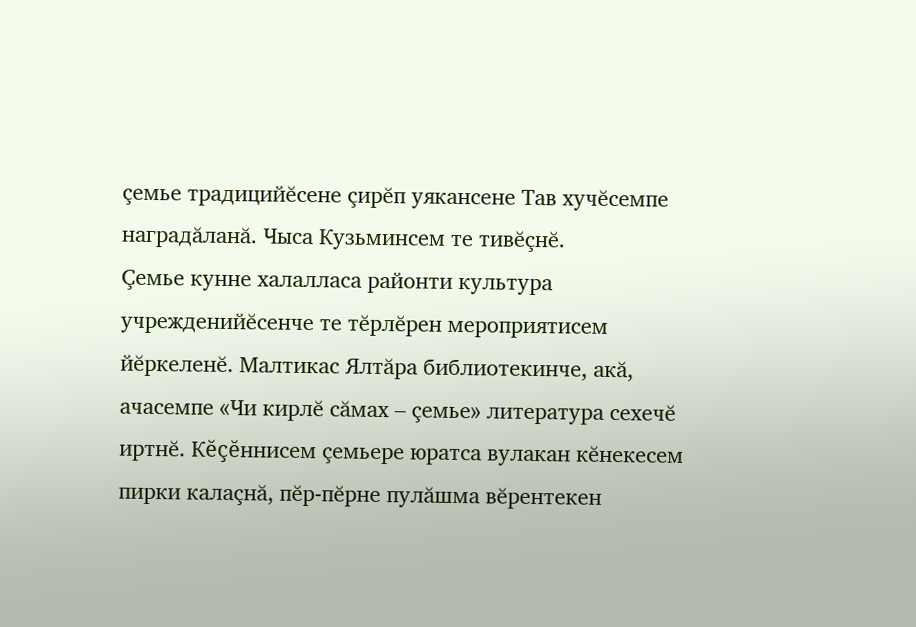çемье традицийĕсене çирĕп уякансене Тав хучĕсемпе наградăланă. Чыса Кузьминсем те тивĕçнĕ.
Çемье кунне халалласа районти культура учрежденийĕсенче те тĕрлĕрен мероприятисем йĕркеленĕ. Малтикас Ялтăра библиотекинче, акă, ачасемпе «Чи кирлĕ сăмах – çемье» литература сехечĕ иртнĕ. Кĕçĕннисем çемьере юратса вулакан кĕнекесем пирки калаçнă, пĕр-пĕрне пулăшма вĕрентекен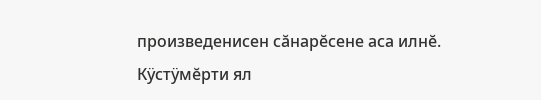произведенисен сăнарĕсене аса илнĕ.
Кÿстÿмĕрти ял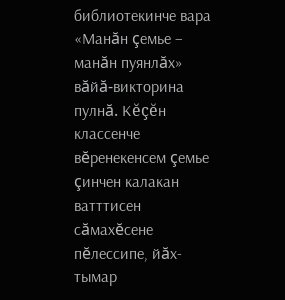библиотекинче вара «Манăн çемье – манăн пуянлăх» вăйă-викторина пулнă. Кĕçĕн классенче вĕренекенсем çемье çинчен калакан ватттисен сăмахĕсене пĕлессипе, йăх-тымар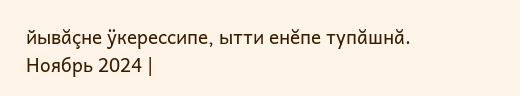йывăçне ÿкерессипе, ытти енĕпе тупăшнă.
Ноябрь 2024 |